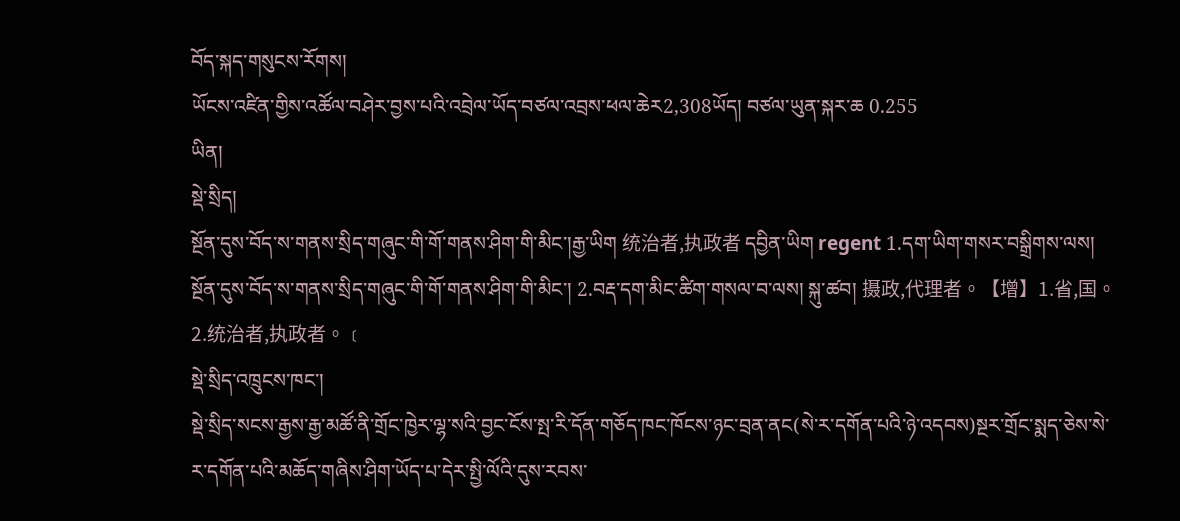བོད་སྐད་གསུངས་རོགས།
ཡོངས་འཛིན་གྱིས་འཚོལ་བཤེར་བྱས་པའི་འབྲེལ་ཡོད་བཙལ་འབྲས་ཕལ་ཆེར2,308ཡོད། བཙལ་ཡུན་སྐར་ཆ 0.255
ཡིན།
སྡེ་སྲིད།
སྔོན་དུས་བོད་ས་གནས་སྲིད་གཞུང་གི་གོ་གནས་ཤིག་གི་མིང་།རྒྱ་ཡིག 统治者,执政者 དབྱིན་ཡིག regent 1.དག་ཡིག་གསར་བསྒྲིགས་ལས། སྔོན་དུས་བོད་ས་གནས་སྲིད་གཞུང་གི་གོ་གནས་ཤིག་གི་མིང་། 2.བརྡ་དག་མིང་ཚིག་གསལ་བ་ལས། སྐུ་ཚབ། 摄政,代理者。【增】1.省,国。2.统治者,执政者。﹝
སྡེ་སྲིད་འཁྲུངས་ཁང་།
སྡེ་སྲིད་སངས་རྒྱས་རྒྱ་མཚོ་ནི་གྲོང་ཁྱེར་ལྷ་སའི་བྱང་ངོས་སྤ་རི་དོན་གཅོད་ཁང་ཁོངས་ཉང་བྲན་ནང(སེ་ར་དགོན་པའི་ཉེ་འདབས)སྔར་གྲོང་སྨད་ཅེས་སེ་ར་དགོན་པའི་མཆོད་གཞིས་ཤིག་ཡོད་པ་དེར་སྤྱི་ལོའི་དུས་རབས་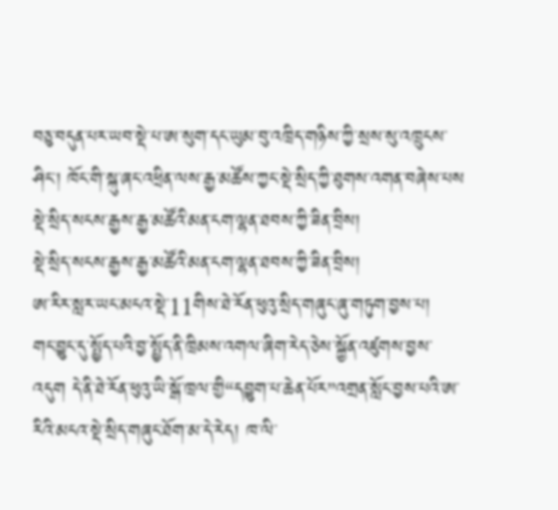བཅུ་བདུན་པར་ཡབ་སྡེ་པ་ཨ་སུག་དང་ཡུམ་བུ་འཁྲིད་གཉིས་ཀྱི་སྲས་སུ་འཁྲུངས་ཤིང་། ཁོང་གི་སྐུ་ཞང་འཕྲིན་ལས་རྒྱ་མཚོས་ཀྱང་སྡེ་སྲིད་ཀྱི་ཐུགས་འགན་བཞེས་པས
སྡེ་སྲིད་སངས་རྒྱས་རྒྱ་མཚོའི་མན་ངག་ལྷན་ཐབས་ཀྱི་ཟིན་བྲིས།
སྡེ་སྲིད་སངས་རྒྱས་རྒྱ་མཚོའི་མན་ངག་ལྷན་ཐབས་ཀྱི་ཟིན་བྲིས།
ཨ་རིར་སླར་ཡང་མངའ་སྡེ་11གིས་ཐེ་རོན་ཕུའུ་སྲིད་གཞུང་ཞུ་གཏུག་བྱས་པ།
གང་བྱུང་དུ་སྤྱོད་པའི་བྱ་སྤྱོད་ནི་ཁྲིམས་འགལ་ཞིག་རེད་ཅེས་སྐྱོན་འཛུགས་བྱས་འདུག དེ་ནི་ཐེ་རོན་ཕུའུ་ཡི་སྒོ་ཁྲལ་གྱི“དབྱུག་པ་ཆེན་པོར”འགྲན་སློང་བྱས་པའི་ཨ་རིའི་མངའ་སྡེ་སྲིད་གཞུང་ཐོག་མ་དེ་རེད། ཁ་ལི་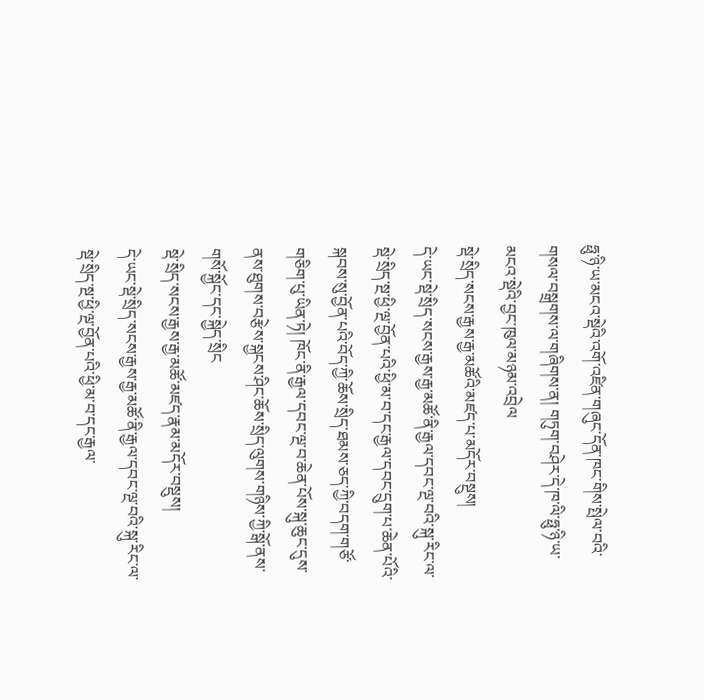ཧྥུ་ཉི་ཡ་མངའ་སྡེའི་འགོ་འཛིན་གཞུང་དོན་ཁང་གིས་སྤེལ་བའི་གསལ་བསྒྲགས་ལ་གཞིགས་ན། གཏུག་བཤེར་དེ་ཁ་ལི་ཧྥུ་ཉི་ཡ་མངའ་སྡེའི་བྱང་ཁུལ་མཉམ་འབྲེལ
སྡེ་སྲིད་སངས་རྒྱས་རྒྱ་མཚོའི་མཛད་པ་མདོར་བསྔུས།
དེ་ཡང་སྡེ་སྲིད་སངས་རྒྱས་རྒྱ་མཚོ་ནི་རྒྱལ་དབང་ལྔ་བའི་སྐུ་རིང་ལ་སྡེ་སྲིད་སྔ་ཕྱི་ལྔ་བྱོན་པའི་ཕྱི་མ་བ་དང་རྒྱལ་དབང་དྲུག་པ་ཆེན་པོའི་སྐབས་སུ་བྱོན་པའི་བོད་ཀྱི་ཆོས་སྲིད་ཐམས་ཅད་ཀྱི་བདག་གཙོ་གཅིག་པུ་ཡིན་ཏེ། ཁོང་ནི་རྒྱལ་དབང་ལྔ་བ་ཆེན་པོས་སྐུ་ཆུང་དུས་ནས་ཐུགས་བརྩེས་སྐྱངས་ཤིང་ཆོས་སྲིད་ལུགས་གཉིས་ཀྱི་སྒོ་ནས་གསོ་སྐྱོང་དང་སྐྱེད་སྲིང
སྡེ་སྲིད་སངས་རྒྱས་རྒྱ་མཚོ་མཛད་རྣམ་མདོར་བསྡུས།
དེ་ཡང་སྡེ་སྲིད་སངས་རྒྱས་རྒྱ་མཚོ་ནི་རྒྱལ་དབང་ལྔ་བའི་སྐུ་རིང་ལ་སྡེ་སྲིད་སྔ་ཕྱི་ལྔ་བྱོན་པའི་ཕྱི་མ་བ་དང་རྒྱལ་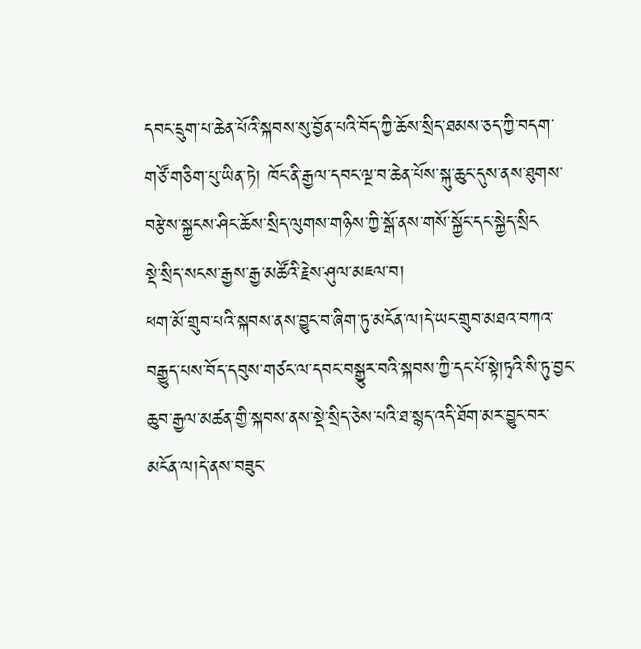དབང་དྲུག་པ་ཆེན་པོའི་སྐབས་སུ་བྱོན་པའི་བོད་ཀྱི་ཆོས་སྲིད་ཐམས་ཅད་ཀྱི་བདག་གཙོ་གཅིག་པུ་ཡིན་ཏེ། ཁོང་ནི་རྒྱལ་དབང་ལྔ་བ་ཆེན་པོས་སྐུ་ཆུང་དུས་ནས་ཐུགས་བརྩེས་སྐྱངས་ཤིང་ཆོས་སྲིད་ལུགས་གཉིས་ཀྱི་སྒོ་ནས་གསོ་སྐྱོང་དང་སྐྱེད་སྲིང
སྡེ་སྲིད་སངས་རྒྱས་རྒྱ་མཚོའི་རྗེས་ཤུལ་མཇལ་བ།
ཕག་མོ་གྲུབ་པའི་སྐབས་ནས་བྱུང་བ་ཞིག་ཏུ་མངོན་ལ།དེ་ཡང་གྲུབ་མཐའ་བཀའ་བརྒྱུད་པས་བོད་དབུས་གཙང་ལ་དབང་བསྒྱུར་བའི་སྐབས་ཀྱི་དང་པོ་སྟེ།ཏྭའི་སི་ཏུ་བྱང་ཆུབ་རྒྱལ་མཚན་གྱི་སྐབས་ནས་སྡེ་སྲིད་ཅེས་པའི་ཐ་སྙད་འདི་ཐོག་མར་བྱུང་བར་མངོན་ལ།དེ་ནས་བཟུང་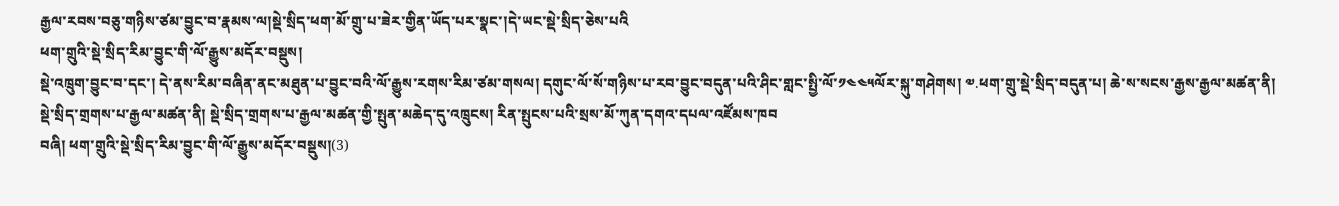རྒྱལ་རབས་བཅུ་གཉིས་ཙམ་བྱུང་བ་རྣམས་ལ།སྡེ་སྲིད་ཕག་མོ་གྲུ་པ་ཟེར་གྱིན་ཡོད་པར་སྣང་།དེ་ཡང་སྡེ་སྲིད་ཅེས་པའི
ཕག་གྲུའི་སྡེ་སྲིད་རིམ་བྱུང་གི་ལོ་རྒྱུས་མདོར་བསྡུས།
སྡེ་འཁྲུག་བྱུང་བ་དང་། དེ་ནས་རིམ་བཞིན་ནང་མཐུན་པ་བྱུང་བའི་ལོ་རྒྱུས་རགས་རིམ་ཙམ་གསལ། དགུང་ལོ་སོ་གཉིས་པ་རབ་བྱུང་བདུན་པའི་ཤིང་གླང་སྤྱི་ལོ་༡༤༤༥ལོར་སྐུ་གཤེགས། ༧.ཕག་གྲུ་སྡེ་སྲིད་བདུན་པ། ཆེ་ས་སངས་རྒྱས་རྒྱལ་མཚན་ནི། སྡེ་སྲིད་གྲགས་པ་རྒྱལ་མཚན་ནི། སྡེ་སྲིད་གྲགས་པ་རྒྱལ་མཚན་གྱི་སྤུན་མཆེད་དུ་འཁྲུངས། རིན་སྤུངས་པའི་སྲས་མོ་ཀུན་དགའ་དཔལ་འཛོམས་ཁབ
བཞི། ཕག་གྲུའི་སྡེ་སྲིད་རིམ་བྱུང་གི་ལོ་རྒྱུས་མདོར་བསྡུས།(3)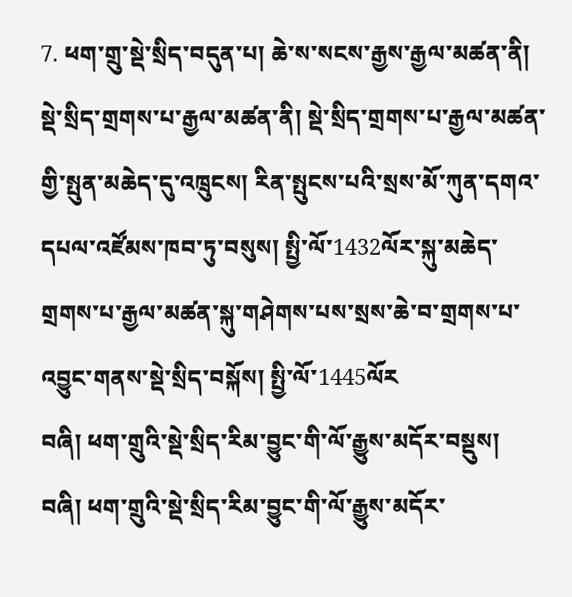7. ཕག་གྲུ་སྡེ་སྲིད་བདུན་པ། ཆེ་ས་སངས་རྒྱས་རྒྱལ་མཚན་ནི། སྡེ་སྲིད་གྲགས་པ་རྒྱལ་མཚན་ནི། སྡེ་སྲིད་གྲགས་པ་རྒྱལ་མཚན་གྱི་སྤུན་མཆེད་དུ་འཁྲུངས། རིན་སྤུངས་པའི་སྲས་མོ་ཀུན་དགའ་དཔལ་འཛོམས་ཁབ་ཏུ་བསུས། སྤྱི་ལོ་1432ལོར་སྐུ་མཆེད་གྲགས་པ་རྒྱལ་མཚན་སྐུ་གཤེགས་པས་སྲས་ཆེ་བ་གྲགས་པ་འབྱུང་གནས་སྡེ་སྲིད་བསྐོས། སྤྱི་ལོ་1445ལོར
བཞི། ཕག་གྲུའི་སྡེ་སྲིད་རིམ་བྱུང་གི་ལོ་རྒྱུས་མདོར་བསྡུས།
བཞི། ཕག་གྲུའི་སྡེ་སྲིད་རིམ་བྱུང་གི་ལོ་རྒྱུས་མདོར་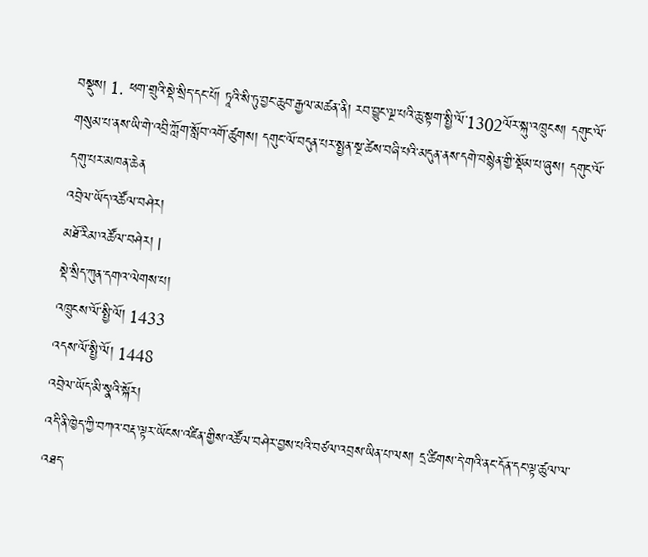བསྡུས། 1. ཕག་གྲུའི་སྡེ་སྲིད་དང་པོ། ཏཱའི་སི་ཏུ་བྱང་ཆུབ་རྒྱལ་མཚན་ནི། རབ་བྱུང་ལྔ་པའི་ཆུ་སྟག་སྤྱི་ལོ་1302ལོར་སྐུ་འཁྲུངས། དགུང་ལོ་གསུམ་པ་ནས་ཡི་གེ་འབྲི་ཀློག་སློབ་འགོ་ཚུགས། དགུང་ལོ་བདུན་པར་སྤྱན་སྔ་ཚེས་བཞི་པའི་མདུན་ནས་དགེ་བསྙེན་གྱི་སྡོམ་པ་ཞུས། དགུང་ལོ་དགུ་པར་མཁན་ཆེན
འབྲེལ་ཡོད་འཚོལ་བཤེར།
མཐོ་རིམ་འཚོལ་བཤེར། |
སྡེ་སྲིད་ཀུན་དགའ་ལེགས་པ།
འཁྲུངས་ལོ་སྤྱི་ལོ། 1433
འདས་ལོ་སྤྱི་ལོ། 1448
འབྲེལ་ཡོད་མི་སྣའི་སྐོར།
འདི་ནི་ཁྱེད་ཀྱི་བཀའ་བརྡ་ལྟར་ཡོངས་འཛིན་གྱིས་འཚོལ་བཤེར་བྱས་པའི་བཙལ་འབྲས་ཡིན་པ་ལས། དྲ་ཚིགས་དེ་གའི་ནང་དོན་དང་ལྟ་ཚུལ་ལ་འཐད་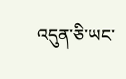འདུན་ཅི་ཡང་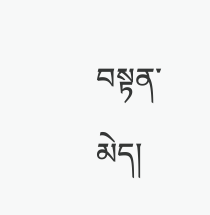བསྟན་མེད།